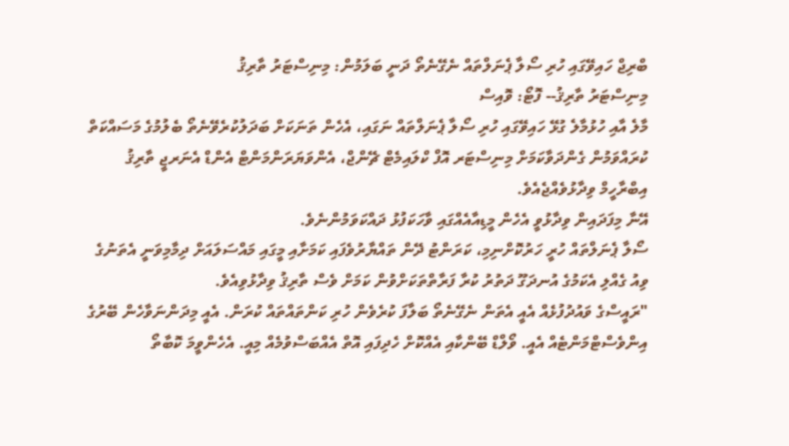ބްރިޖް ހައިވޭގައި ހުރި ސޯލާ ޕެނަލްތައް ނެގޭނެތޯ ދަނީ ބަލަމުން: މިނިސްޓަރު ތާރިޤު
މިނިސްޓަރު ތާރިޤު-- ފޮޓޯ: ވޮއިސް
މާލެ އާއި ހުޅުމާލެ ގުޅޭ ހައިވޭގައި ހުރި ސޯލާ ޕެނަލްތައް ނަގައި، އެހެން ތަނަކަށް ބަދަލުކުރެވޭނެތޯ ބެލުމުގެ މަސައްކަތް ކުރައްވަމުން ގެންދަވާކަމަށް މިނިސްޓަރ އޮފް ކްލައިމެޓް ޗޭންޖް، އެންވަޔަރަންމަންޓް އެންޑް އެނަރޖީ ތާރިޤު އިބްރާހީމް ވިދާޅުވެއްޖެއެވެ.
އޭނާ މިފަދައިން ވިދާޅުވީ އެހެން މީޑިއާއެއްގައި ވާހަކަފުޅު ދައްކަވަމުންނެވެ.
ސޯލާ ޕެނަލްތައް ހުރީ ހަރުކޮށްނިމި، ކަރަންޓު ދޭން ތައްޔާރުވެފައި ކަމަށާއި މީގައި މައްސަލައަށް ދިމާމިވަނީ އެތަނުގެ ވިއު ގެއްލި އެކަމުގެ އުނދަގޫ ދަތުރު ކުރާ ފަރާތްތަކަށްވުން ކަމަށް ވެސް ތާރިޤު ވިދާޅުވިއެވެ.
"ރައީސްގެ ވައުދުފުޅެއް އެއީ އެތަން ނެގޭނެތޯ ބަލާފަ ކުރެވެން ހުރި ކަންތައްތައް ކުރަން. އެއީ މިދަންނަވާހެން ބޭރުގެ އިންވެސްޓްމަންޓެއް އެއީ. ވޯލްޑް ބޭންކާއި އެއްކޮށް ހެދިފައި އޮތް އެއްބަސްވުމެއް މިއީ. އެހެންވީމަ ކޮބާތޯ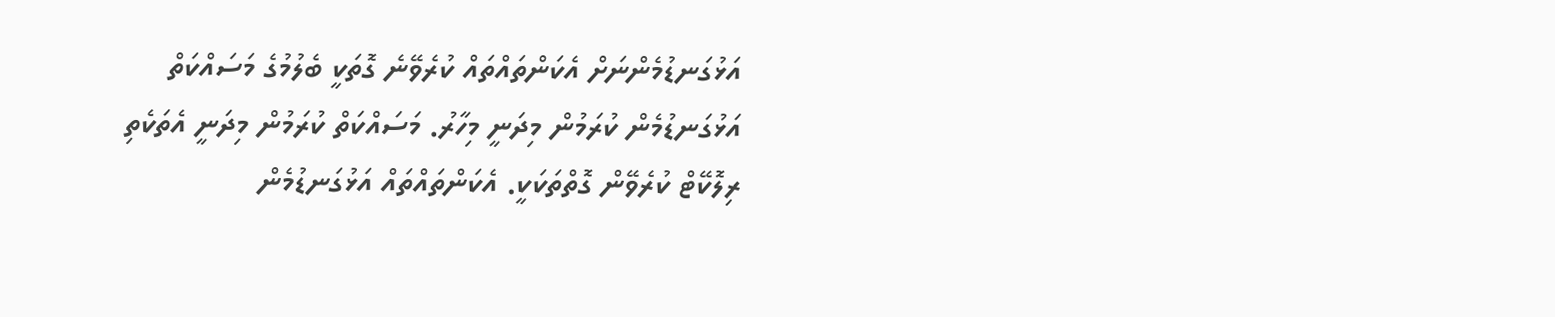އަޅުގަނޑުމެންނަށް އެކަންތައްތައް ކުރެވޭނެ ގޮތަކީ ބެލުމުގެ މަސައްކަތް އަޅުގަނޑުމެން ކުރަމުން މިދަނީ މިހާރު. މަސައްކަތް ކުރަމުން މިދަނީ އެތަކެތި ރިލޮކޭޓް ކުރެވޭން ގޮތްތަކަކީ. އެކަންތައްތައް އަޅުގަނޑުމެން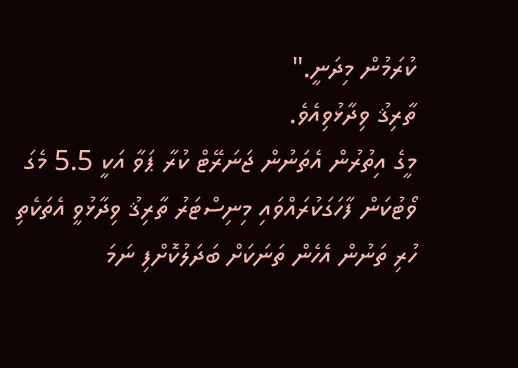ކުރަމުން މިދަނީ."
ތާރިޤު ވިދާޅުވިއެވެ.
މީގެ އިތުރުން އެތަނުން ޖަނަރޭޓް ކުރާ ޕަވާ އަކީ 5.5 މެގަ ވޯޓުކަން ފާހަގަކުރައްވައި މިނިސްޓަރު ތާރިޤު ވިދާޅުވީ އެތަކެތި ހުރި ތަނުން އެހެން ތަނަކަށް ބަދަލުކޮށްފި ނަމަ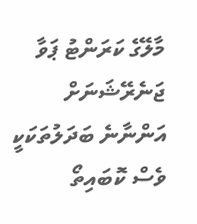މާލޭގެ ކަރަންޓު ޕަވާ ޖަނެރޭޝަނަށް އަންނާނެ ބަދަލުތަކަކީ ވެސް ކޮބައިތޯ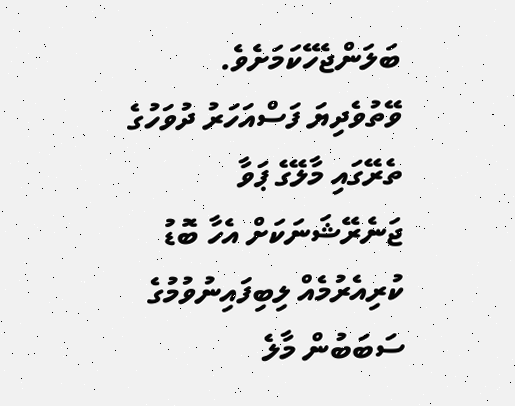ބަލަންޖެހޭކަމަށެވެ.
ވޭތުވެދިޔަ ފަސްއަހަރު ދުވަހުގެ ތެރޭގައި މާލޭގެ ޕަވާ ޖަނެރޭޝަނަކަށް އެހާ ބޮޑު ކުރިއެރުމެއް ލިބިފައިނުވުމުގެ ސަބަބުން މާލެ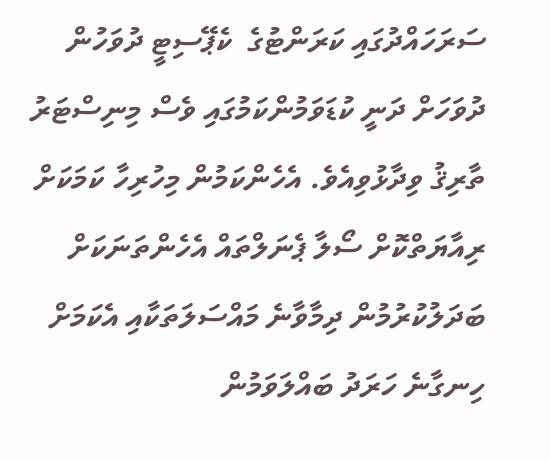ސަރަހައްދުގައި ކަރަންޓުގެ  ކެޕޭސިޓީ ދުވަހުން ދުވަހަށް ދަނީ ކުޑަވަމުންކަމުގައި ވެސް މިނިސްޓަރު ތާރިޤު ވިދާޅުވިއެވެ. އެހެންކަމުން މިހުރިހާ ކަމަކަށް ރިއާޔަތްކޮށް ސޯލާ ޕެނަލްތައް އެހެންތަނަކަށް ބަދަލުކުރުމުން ދިމާވާނެ މައްސަލަތަކާއި އެކަމަށް ހިނގާނެ ހަރަދު ބައްލަވަމުން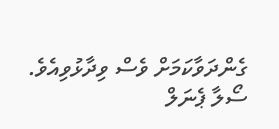ގެންދަވާކަމަށް ވެސް ވިދާޅުވިއެވެ.
ސޯލާ ޕެނަލް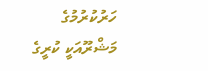ހަރުކުރުމުގެ މަޝްރޫއަކީ ކުރީގެ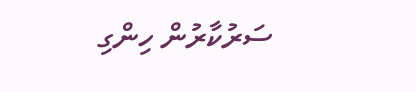ސަރުކާރުން ހިންގި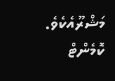މަޝްރޫއެކެވެ.
ކޮމެންޓް